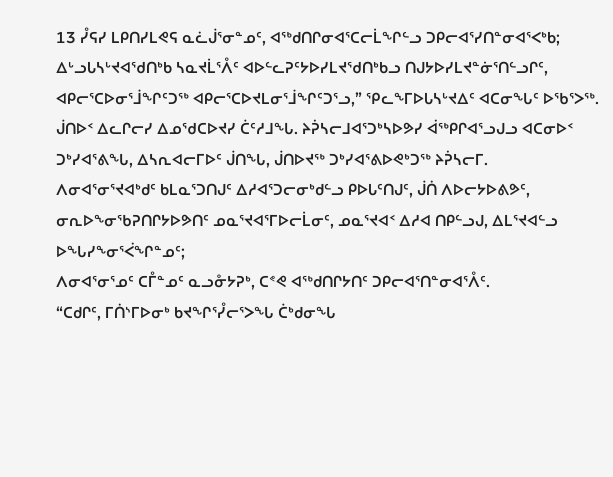13 ᓮᕋᓯ ᒪᑭᑎᓯᒪᕙᕋ ᓇᓛᒎᕐᓂᓐᓄᑦ, ᐊᖅᑯᑎᒋᓂᐊᕐᑕᓕᒫᖏᓪᓗ ᑐᑭᓕᐊᕐᓯᑎᓐᓂᐊᕐᐸᒃᑲ; ᐃᒡᓗᒐᓴᒡᔪᐊᖁᑎᒃᑲ ᓴᓇᔪᒫᕐᐰᑦ ᐊᐅᓪᓚᕈᑦᔭᐅᓯᒪᔪᖁᑎᒃᑲᓗ ᑎᒍᔭᐅᓯᒪᔪᓐᓃᕐᑎᓪᓗᒋᑦ, ᐊᑭᓕᕐᑕᐅᓂᕐᒨᖏᑦᑐᖅ ᐊᑭᓕᕐᑕᐅᔪᒪᓂᕐᒨᖏᑦᑐᕐᓗ,” ᕿᓚᖕᒥᐅᒐᓴᒡᔪᐃᑦ ᐊᑕᓂᖓᑦ ᐅᖃᕐᐳᖅ.
ᒎᑎᐅᑉ ᐃᓚᒋᓕᓯ ᐃᓄᖁᑕᐅᔪᓯ ᑖᑦᓱᒧᖓ. ᔨᕉᓴᓕᒧᐊᕐᑐᒃᓴᐅᕗᓯ ᐋᖅᑭᒋᐊᕐᓗᒍᓗ ᐊᑕᓂᐅᑉ ᑐᒃᓯᐊᕐᕕᖓ, ᐃᓴᕆᐊᓕᒥᐅᑦ ᒎᑎᖓ, ᒎᑎᐅᔪᖅ ᑐᒃᓯᐊᕐᕕᐅᕙᒃᑐᖅ ᔨᕉᓴᓕᒥ.
ᐱᓂᐊᕐᓂᕐᔪᐊᒃᑯᑦ ᑲᒪᓇᕐᑐᑎᒍᑦ ᐃᓱᐊᕐᑐᓕᓂᒃᑯᓪᓗ ᑭᐅᒐᑦᑎᒍᑦ, ᒎᑏ ᐱᐅᓕᔭᐅᕕᕗᑦ, ᓂᕆᐅᖕᓂᖃᕈᑎᒋᔭᐅᕗᑎᑦ ᓄᓇᕐᔪᐊᕐᒥᐅᓕᒫᓂᑦ, ᓄᓇᕐᔪᐊᑉ ᐃᓱᐊ ᑎᑭᓪᓗᒍ, ᐃᒪᕐᔪᐊᓪᓗ ᐅᖓᓯᖕᓂᕐᐹᖏᓐᓄᑦ;
ᐱᓂᐊᕐᓂᕐᓄᑦ ᑕᒤᓐᓄᑦ ᓇᓗᓁᔭᕈᒃ, ᑕᕝᕙ ᐊᖅᑯᑎᒋᔭᑎᑦ ᑐᑭᓕᐊᕐᑎᓐᓂᐊᕐᐰᑦ.
“ᑕᑯᒋᑦ, ᒥᑏᔅᒥᐅᓂᒃ ᑲᔪᖏᕐᓮᓕᕐᐳᖓ ᑖᒃᑯᓂᖓ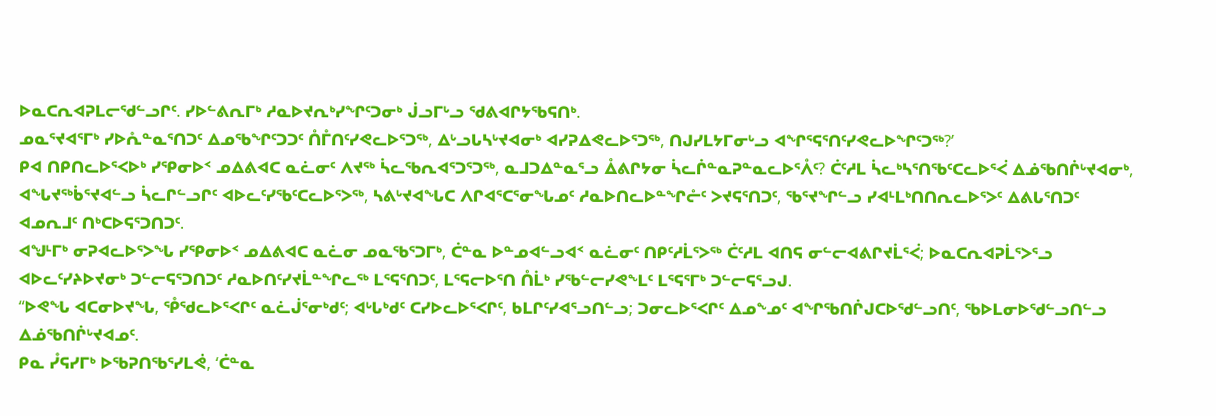ᐅᓇᑕᕆᐊᕈᒪᓕᖁᓪᓗᒋᑦ. ᓯᐅᓪᕕᕆᒥᒃ ᓱᓇᐅᔪᕆᒃᓯᖏᑦᑐᓂᒃ ᒎᓗᒥᒡᓗ ᖁᕕᐊᒋᔭᖃᕋᑎᒃ.
ᓄᓇᕐᔪᐊᕐᒥᒃ ᓯᐅᕅᓐᓇᕐᑎᑐᑦ ᐃᓄᖃᖏᑦᑐᑐᑦ ᑍᒤᑎᑦᓯᕙᓚᐅᕐᑐᖅ, ᐃᒡᓗᒐᓴᒡᔪᐊᓂᒃ ᐊᓯᕈᐃᕙᓚᐅᕐᑐᖅ, ᑎᒍᓯᒪᔭᒥᓂᒡᓗ ᐊᖏᕐᕋᕐᑎᑦᓯᕙᓚᐅᖏᑦᑐᖅ?’
ᑭᐊ ᑎᑭᑎᓚᐅᕐᐸᐅᒃ ᓯᕿᓂᐅᑉ ᓄᐃᕕᐊᑕ ᓇᓛᓂᑦ ᐱᔪᖅ ᓵᓚᖃᕆᐊᕐᑐᕐᑐᖅ, ᓇᒧᑐᐃᓐᓇᕐᓗ ᐂᕕᒋᔭᓂ ᓵᓚᒌᓐᓇᕈᓐᓇᓚᐅᕐᐰᑦ? ᑖᑦᓱᒪ ᓵᓚᒃᓴᕐᑎᖃᑦᑕᓚᐅᕐᐹ ᐃᓅᖃᑎᒌᒡᔪᐊᓂᒃ, ᐊᖓᔪᖅᑳᕐᔪᐊᓪᓗ ᓵᓚᒋᓪᓗᒋᑦ ᐊᐅᓚᑦᓯᖃᑦᑕᓚᐅᕐᐳᖅ, ᓴᕕᒡᔪᐊᖓᑕ ᐱᒋᐊᕐᑕᕐᓂᖓᓄᑦ ᓱᓇᐅᑎᓚᐅᓐᖏᓔᑦ ᐳᔪᕋᕐᑎᑐᑦ, ᖃᕐᔪᖏᓪᓗ ᓯᐊᒻᒪᒃᑎᑎᕆᓚᐅᕐᐳᑦ ᐃᕕᒐᕐᑎᑐᑦ ᐊᓄᕆᒧᑦ ᑎᒃᑕᐅᕋᕐᑐᑎᑐᑦ.
ᐊᖑᒻᒥᒃ ᓂᕈᐊᓚᐅᕐᐳᖓ ᓯᕿᓂᐅᑉ ᓄᐃᕕᐊᑕ ᓇᓛᓂ ᓄᓇᖃᕐᑐᒥᒃ, ᑖᓐᓇ ᐅᓐᓄᐊᓪᓗᐊᑉ ᓇᓛᓂᑦ ᑎᑭᑦᓱᒫᕐᐳᖅ ᑖᑦᓱᒪ ᐊᑎᕋ ᓂᓪᓕᐊᕕᒋᔪᒫᕐᐹ; ᐅᓇᑕᕆᐊᕈᒫᕐᐳᕐᓗ ᐊᐅᓚᑦᓯᔨᐅᔪᓂᒃ ᑐᓪᓕᕋᕐᑐᑎᑐᑦ ᓱᓇᐅᑎᑦᓯᔪᒫᓐᖏᓚᖅ ᒪᕐᕋᕐᑎᑐᑦ, ᒪᕐᕋᓕᐅᕐᑎ ᑍᒫᒃ ᓯᖃᓪᓕᓯᕙᖕᒪᑦ ᒪᕐᕋᕐᒥᒃ ᑐᓪᓕᕋᕐᓗᒍ.
“ᐅᕙᖓ ᐊᑕᓂᐅᔪᖓ, ᕾᖁᓚᐅᕐᐸᒋᑦ ᓇᓛᒎᕐᓂᒃᑯᑦ; ᐊᒡᒐᒃᑯᑦ ᑕᓯᐅᓚᐅᕐᐸᒋᑦ, ᑲᒪᒋᑦᓯᐊᕐᓗᑎᓪᓗ; ᑐᓂᓚᐅᕐᐸᒋᑦ ᐃᓄᖕᓄᑦ ᐊᖏᖃᑎᒌᒍᑕᐅᖁᓪᓗᑎᑦ, ᖃᐅᒪᓂᐅᖁᓪᓗᑎᓪᓗ ᐃᓅᖃᑎᒌᒡᔪᐊᓄᑦ.
ᑭᓇ ᓮᕋᓯᒥᒃ ᐅᖃᕈᑎᖃᕐᓯᒪᕚ, ‘ᑖᓐᓇ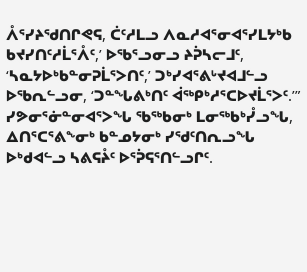ᐰᕐᓯᔨᖁᑎᒋᕙᕋ, ᑖᑦᓱᒪᓗ ᐱᓇᓱᐊᕐᓂᐊᕐᓯᒪᔭᒃᑲ ᑲᔪᓯᑎᑦᓱᒫᕐᐰᑦ,’ ᐅᖃᕐᓗᓂᓗ ᔨᕉᓴᓕᒧᑦ, ‘ᓴᓇᔭᐅᒃᑲᓐᓂᕈᒫᕐᐳᑎᑦ,’ ᑐᒃᓯᐊᕐᕕᒡᔪᐊᒧᓪᓗ ᐅᖃᕆᓪᓗᓂ, ‘ᑐᓐᖓᕕᒃᑎᑦ ᐋᖅᑭᒃᓱᕐᑕᐅᔪᒫᕐᐳᑦ.’”
ᓯᕗᓂᕐᓃᓐᓂᐊᕐᐳᖓ ᖃᖅᑲᓂᒃ ᒪᓂᖅᑲᒃᓮᓗᖓ, ᐃᑎᕐᑕᕐᕕᖕᓂᒃ ᑲᓐᓄᔭᓂᒃ ᓯᖁᑦᑎᕆᓗᖓ ᐅᒃᑯᐊᓪᓗ ᓴᕕᕋᔧᑦ ᐅᕐᕉᕋᕐᑎᓪᓗᒋᑦ.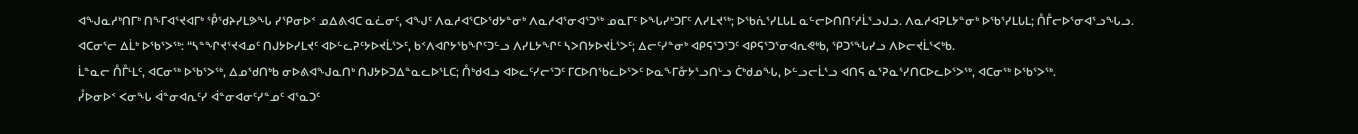ᐊᖑᓇᓱᒃᑎᒥᒃ ᑎᖕᒥᐊᕐᔪᐊᒥᒃ ᕾᖁᔨᓯᒪᕗᖓ ᓯᕿᓂᐅᑉ ᓄᐃᕕᐊᑕ ᓇᓛᓂᑦ, ᐊᖑᑦ ᐱᓇᓱᐊᕐᑕᐅᖁᔭᓐᓂᒃ ᐱᓇᓱᐊᕐᓂᐊᕐᑐᖅ ᓄᓇᒥᑦ ᐅᖓᓯᒃᑐᒥᑦ ᐱᓯᒪᔪᖅ; ᐅᖃᕇᕐᓯᒪᒐᒪ ᓇᓪᓕᐅᑎᑎᑦᓱᒫᕐᓗᒍᓗ. ᐱᓇᓱᐊᕈᒪᔭᓐᓂᒃ ᐅᖃᕐᓯᒪᒐᒪ; ᑍᒤᓕᐅᕐᓂᐊᕐᓗᖓᓗ.
ᐊᑕᓂᕐᓕ ᐃᒫᒃ ᐅᖃᕐᐳᖅ: “ᓴᓐᖏᔪᕐᔪᐊᓄᑦ ᑎᒍᔭᐅᓯᒪᔪᑦ ᐊᐅᓪᓚᕈᑦᔭᐅᔪᒫᕐᐳᑦ, ᑲᑉᐱᐊᒋᔭᖃᖏᑦᑐᓪᓗ ᐱᓯᒪᔭᖏᑦ ᓴᐳᑎᔭᐅᔪᒫᕐᐳᑦ; ᐃᓕᑦᓯᓐᓂᒃ ᐊᑭᕋᕐᑐᕐᑐᑦ ᐊᑭᕋᕐᑐᕐᓂᐊᕆᕙᒃᑲ, ᕿᑐᕐᖓᓯᓗ ᐱᐅᓕᔪᒫᕐᐸᒃᑲ.
ᒫᓐᓇᓕ ᑍᒤᒻᒪᑦ, ᐊᑕᓂᖅ ᐅᖃᕐᐳᖅ, ᐃᓄᖁᑎᒃᑲ ᓂᐅᕕᐊᖑᓇᑎᒃ ᑎᒍᔭᐅᑐᐃᓐᓇᓚᐅᕐᒪᑕ; ᑍᒃᑯᐊᓗ ᐊᐅᓚᑦᓯᓕᕐᑐᑦ ᒥᑕᐅᑎᖃᓚᐅᕐᐳᑦ ᐅᓇᖕᒥᓁᔭᕐᓗᑎᒡᓗ ᑖᒃᑯᓄᖓ, ᐅᓪᓗᓕᒫᕐᓗ ᐊᑎᕋ ᓇᕐᕈᓇᕐᓯᑎᑕᐅᓚᐅᕐᐳᖅ, ᐊᑕᓂᖅ ᐅᖃᕐᐳᖅ.
ᓮᐅᓂᐅᑉ ᐸᓂᖓ ᐋᓐᓂᐊᕆᑦᓯ ᐋᓐᓂᐊᓂᑦᓯᓐᓄᑦ ᐊᕐᓇᑐᑦ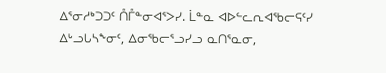ᐃᕐᓂᓱᒃᑐᑐᑦ ᑍᒤᓐᓂᐊᕐᐳᓯ. ᒫᓐᓇ ᐊᐅᓪᓚᕆᐊᖃᓕᕋᑦᓯ ᐃᒡᓗᒐᓴᖕᓂᑦ, ᐃᓂᖃᓕᕐᓗᓯᓗ ᓇᑎᕐᓇᓂ,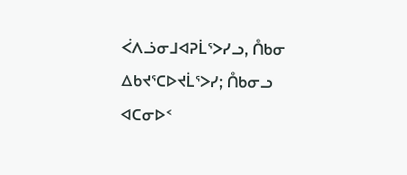ᐹᐱᓘᓂᒧᐊᕈᒫᕐᐳᓯᓗ, ᑍᑲᓂ ᐃᑲᔪᕐᑕᐅᔪᒫᕐᐳᓯ; ᑍᑲᓂᓗ ᐊᑕᓂᐅᑉ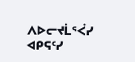ᐱᐅᓕᔪᒫᕐᐹᓯ ᐊᑭᕋᑦᓯ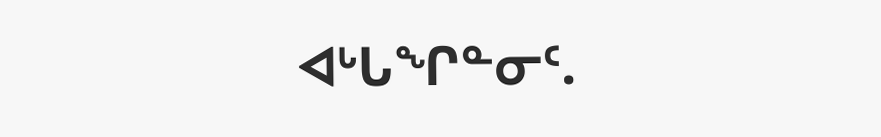ᐊᒡᒐᖏᓐᓂᑦ.